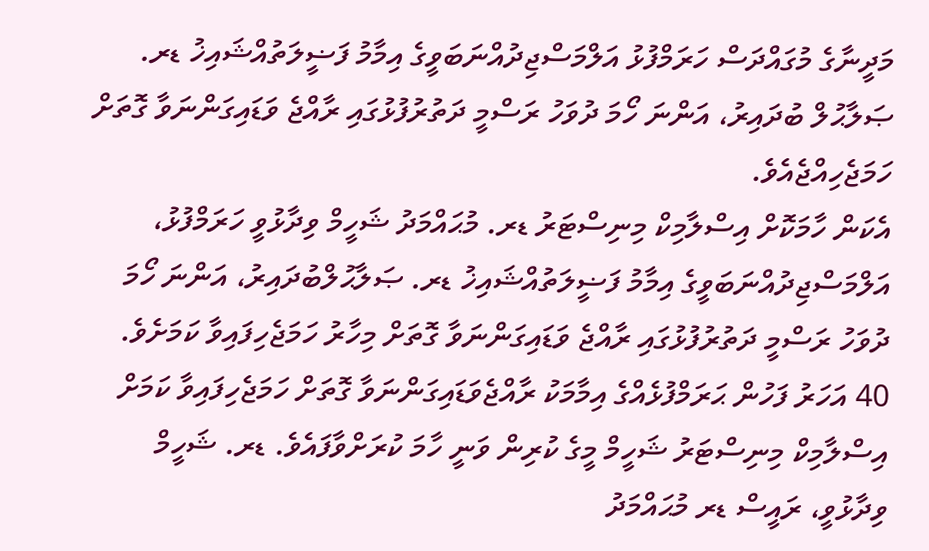މަދީނާގެ މުގައްދަސް ހަރަމްފުޅު އަލްމަސްޖިދުއްނަބަވީގެ އިމާމު ފަޟީލަތުއްޝައިޚު ޑރ. ޞަލާޙުލް ބުދައިރު، އަންނަ ހޯމަ ދުވަހު ރަސްމީ ދަތުރުފުޅުގައި ރާއްޖެ ވަޑައިގަންނަވާ ގޮތަށް ހަމަޖެހިއްޖެއެވެ.
އެކަން ހާމަކޮށް އިސްލާމިކް މިނިސްޓަރު ޑރ. މުޙައްމަދު ޝަހީމް ވިދާޅުވީ ހަރަމްފުޅު، އަލްމަސްޖިދުއްނަބަވީގެ އިމާމު ފަޟީލަތުއްޝައިޚު ޑރ. ޞަލާޙުލްބުދައިރު، އަންނަ ހޯމަ ދުވަހު ރަސްމީ ދަތުރުފުޅުގައި ރާއްޖެ ވަޑައިގަންނަވާ ގޮތަށް މިހާރު ހަމަޖެހިފައިވާ ކަމަށެވެ.
40 އަހަރު ފަހުން ޙަރަމްފުޅެއްގެ އިމާމަކު ރާއްޖެވަޑައިގަންނަވާ ގޮތަށް ހަމަޖެހިފައިވާ ކަމަށް އިސްލާމިކް މިނިސްޓަރު ޝަހީމް މީގެ ކުރިން ވަނީ ހާމަ ކުރަށްވާފައެވެ. ޑރ. ޝަހީމް ވިދާޅުވީ، ރައީސް ޑރ މުޙައްމަދު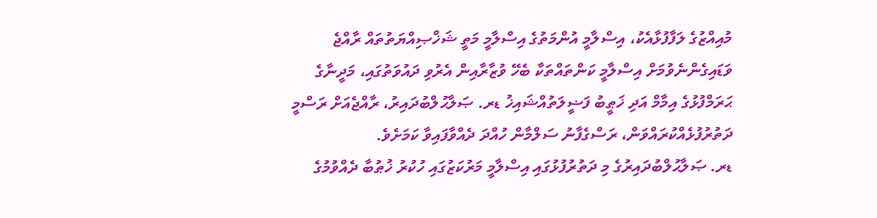މުއިއްޒުގެ ލަފާފުޅާއެކު، އިސްލާމީ އުންމަތުގެ އިސްލާމީ މަތީ ޝަޚްޞިއްޔަތުތައް ރާއްޖެ ވަޑައިގެންނެވުމަށް އިސްލާމީ ކަންތައްތަކާ ބެހޭ ވުޒާރާއިން އެރުވި ދައުވަތުގައި، މަދީނާގެ ޙަރަމްފުޅުގެ އިމާމް އަދި ޚަޠީބު ފަޟީލަތުއްޝައިޚު ޑރ. ޞަލާޙުލްބުދައިރު، ރާއްޖެއަށް ރަސްމީ ދަތުރުފުޅެއްކުރައްވަން، ރަސްގެފާނު ސަލްމާން ހުއްދަ ދެއްވާފައިވާ ކަމަށެވެ.
ޑރ. ޞަލާޙުލްބުދައިރުގެ މި ދަތުރުފުޅުގައި އިސްލާމީ މަރުކަޒުގައި ހުކުރު ޚުޠުބާ ދެއްވުމުގެ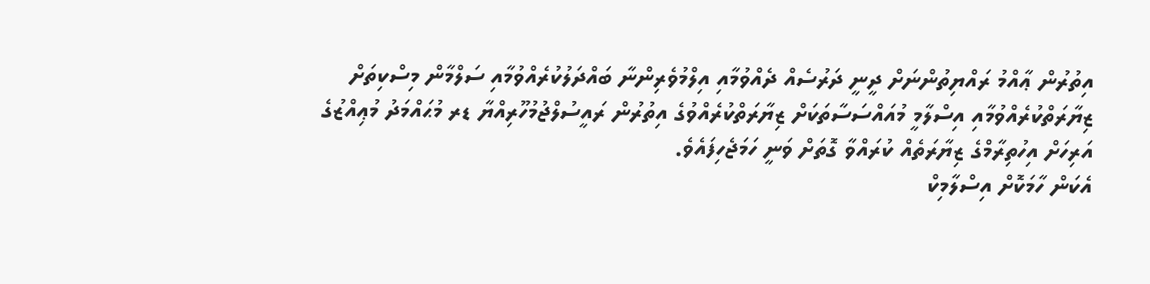އިތުރުން ޢާއްމު ރައްޔިތުންނަށް ދީނީ ދަރުސެއް ދެއްވުމާއި އިލްމުވެރިންނާ ބައްދަލުކުރެއްވުމާއި ސަލްމާން މިސްކިތަށް ޒިޔާރަތްކުރެއްވުމާއި އިސްލާމީ މުއައްސަސާތަކަށް ޒިޔާރަތްކުރެއްވުގެ އިތުރުން ރައީސުލްޖުމުހޫރިއްޔާ ޑރ މުޙައްމަދު މުޢިއްޒުގެ އަރިހަށް އިހުތިރާމްގެ ޒިޔާރަތެއް ކުރައްވާ ގޮތަށް ވަނީ ހަމަޖެހިފައެވެ.
އެކަން ހާމަކޮށް އިސްލާމިކް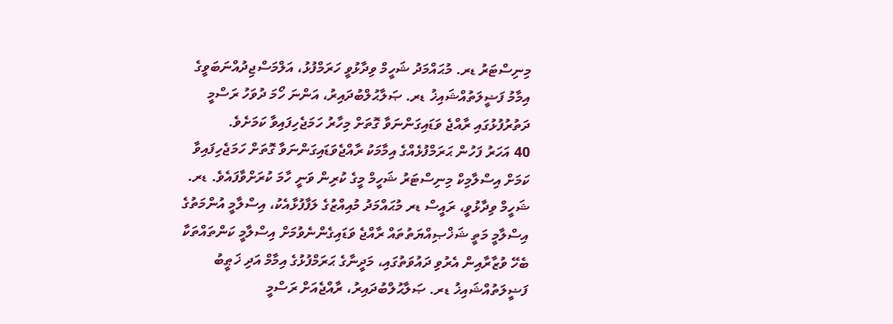މިނިސްޓަރު ޑރ. މުޙައްމަދު ޝަހީމް ވިދާޅުވީ ހަރަމްފުޅު، އަލްމަސްޖިދުއްނަބަވީގެ އިމާމު ފަޟީލަތުއްޝައިޚު ޑރ. ޞަލާޙުލްބުދައިރު، އަންނަ ހޯމަ ދުވަހު ރަސްމީ ދަތުރުފުޅުގައި ރާއްޖެ ވަޑައިގަންނަވާ ގޮތަށް މިހާރު ހަމަޖެހިފައިވާ ކަމަށެވެ.
40 އަހަރު ފަހުން ޙަރަމްފުޅެއްގެ އިމާމަކު ރާއްޖެވަޑައިގަންނަވާ ގޮތަށް ހަމަޖެހިފައިވާ ކަމަށް އިސްލާމިކް މިނިސްޓަރު ޝަހީމް މީގެ ކުރިން ވަނީ ހާމަ ކުރަށްވާފައެވެ. ޑރ. ޝަހީމް ވިދާޅުވީ، ރައީސް ޑރ މުޙައްމަދު މުއިއްޒުގެ ލަފާފުޅާއެކު، އިސްލާމީ އުންމަތުގެ އިސްލާމީ މަތީ ޝަޚްޞިއްޔަތުތައް ރާއްޖެ ވަޑައިގެންނެވުމަށް އިސްލާމީ ކަންތައްތަކާ ބެހޭ ވުޒާރާއިން އެރުވި ދައުވަތުގައި، މަދީނާގެ ޙަރަމްފުޅުގެ އިމާމް އަދި ޚަޠީބު ފަޟީލަތުއްޝައިޚު ޑރ. ޞަލާޙުލްބުދައިރު، ރާއްޖެއަށް ރަސްމީ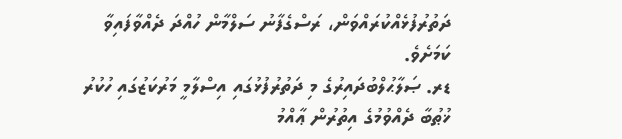ދަތުރުފުޅެއްކުރައްވަން، ރަސްގެފާނު ސަލްމާން ހުއްދަ ދެއްވާފައިވާ ކަމަށެވެ.
ޑރ. ޞަލާޙުލްބުދައިރުގެ މި ދަތުރުފުޅުގައި އިސްލާމީ މަރުކަޒުގައި ހުކުރު ޚުޠުބާ ދެއްވުމުގެ އިތުރުން ޢާއްމު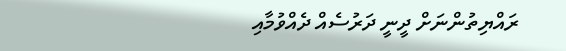ރައްޔިތުންނަށް ދީނީ ދަރުސެއް ދެއްވުމާއި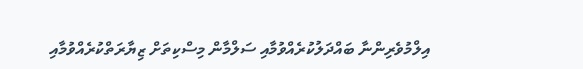އިލްމުވެރިންނާ ބައްދަލުކުރެއްވުމާއި ސަލްމާން މިސްކިތަށް ޒިޔާރަތްކުރެއްވުމާއި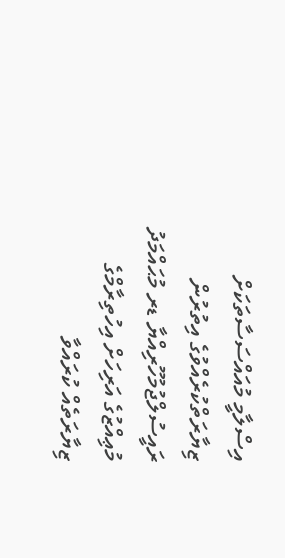އިސްލާމީ މުއައްސަސާތަކަށް ޒިޔާރަތްކުރެއްވުގެ އިތުރުން ރައީސުލްޖުމުހޫރިއްޔާ ޑރ މުޙައްމަދު މުޢިއްޒުގެ އަރިހަށް އިހުތިރާމްގެ ޒިޔާރަތެއް ކުރައްވާ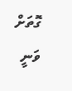ގޮތަށް ވަނީ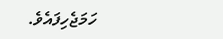ހަމަޖެހިފައެވެ.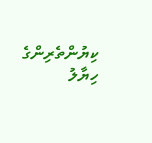ކިޔުންތެރިންގެ ހިޔާލު